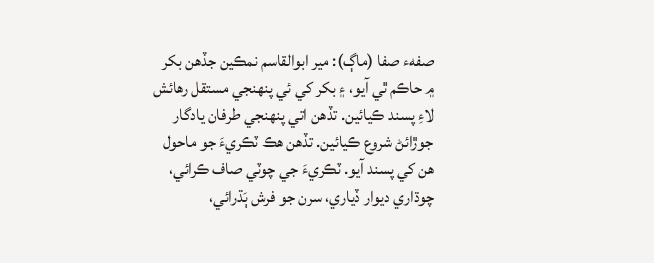صفهء صفا (ماڳ): مير ابوالقاسم نمڪين جڏهن بکر ۾ حاڪم ٿي آيو، ۽ بکر کي ئي پنهنجي مستقل رهائش لاءِ پسند ڪيائين. تڏهن اتي پنهنجي طرفان يادگار جوڙائڻ شروع ڪيائين. تڏهن هڪ ٽڪريءَ جو ماحول هن کي پسند آيو. ٽڪريءَ جي چوٽي صاف ڪرائي، چوڌاري ديوار ڏياري، سرن جو فرش ٻَڌرائي،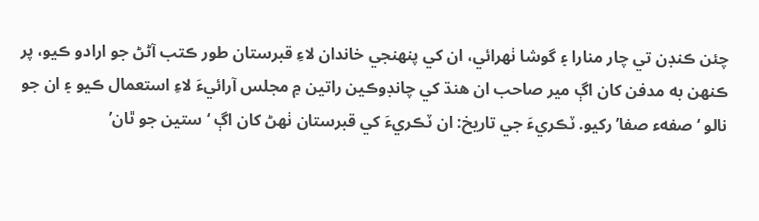چئن ڪنڊن تي چار منارا ۽ گوشا ٺهرائي، ان کي پنهنجي خاندان لاءِ قبرستان طور ڪتب آڻڻ جو ارادو ڪيو، پر ڪنهن به مدفن کان اڳ مير صاحب ان هنڌ کي چانڊوڪين راتين ۾ مجلس آرائيءَ لاءِ استعمال ڪيو ۽ ان جو نالو ‘صفهء صفا’ رکيو. ٽڪريءَ جي تاريخ: ان ٽڪريءَ کي قبرستان ٺهڻ کان اڳ ‘ستين جو ٿان’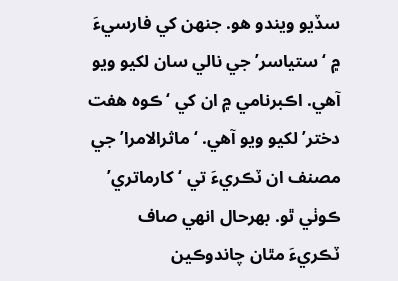سڏيو ويندو هو. جنهن کي فارسيءَ ۾ ‘ستياسر’ جي نالي سان لکيو ويو آهي. اڪبرنامي ۾ ان کي ‘ڪوه هفت دختر’ لکيو ويو آهي. ‘ماثرالامرا’ جي مصنف ان ٽڪريءَ تي ‘کارماتري’ ڪوٺي ٿو. بهرحال انهي صاف ٽڪريءَ مٿان چاندوڪين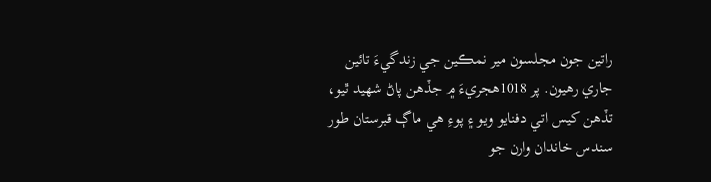راتين جون مجلسون مير نمڪين جي زندگيءَ تائين جاري رهيون. پر 1018هجريءَ ۾ جڏهن پاڻ شهيد ٿيو، تڏهن کيس اتي دفنايو ويو ۽ پوءِ هي ماڳ قبرستان طور سندس خاندان وارن جو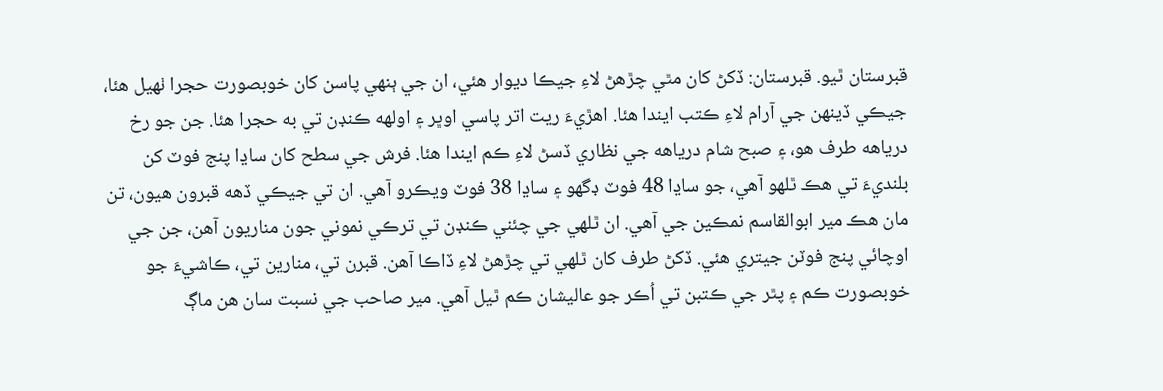قبرستان ٿيو. قبرستان: ڏکڻ کان مٿي چڙهڻ لاءِ جيڪا ديوار هئي، ان جي ٻنهي پاسن کان خوبصورت حجرا ٺهيل هئا، جيڪي ڏينهن جي آرام لاءِ ڪتب ايندا هئا. اهڙيءَ ريت اتر پاسي اوڀر ۽ اولهه ڪنڊن تي به حجرا هئا. جن جو رخ درياهه طرف هو، ۽ صبح شام درياهه جي نظاري ڏسڻ لاءِ ڪم ايندا هئا. فرش جي سطح کان ساڍا پنج فوٽ کن بلنديءَ تي هڪ ٿلهو آهي، جو ساڍا 48 فوٽ ڊگهو ۽ ساڍا 38 فوٽ ويڪرو آهي. ان تي جيڪي ڏهه قبرون هيون، تن مان هڪ مير ابوالقاسم نمڪين جي آهي. ان ٿلهي جي چئني ڪنڊن تي ترڪي نموني جون مناريون آهن، جن جي اوچائي پنج فوٽن جيتري هئي. ڏکڻ طرف کان ٿلهي تي چڙهڻ لاءِ ڏاڪا آهن. قبرن تي، منارين تي، ڪاشيءَ جو خوبصورت ڪم ۽ پٿر جي ڪتبن تي اُڪر جو عاليشان ڪم ٿيل آهي. مير صاحب جي نسبت سان هن ماڳ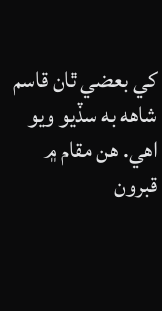کي بعضي ٿان قاسم شاهه به سڏيو ويو اهي. هن مقام ۾ قبرون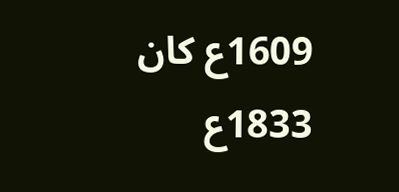1609ع کان 1833ع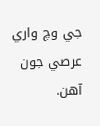جي وچ واري عرصي جون آهن.